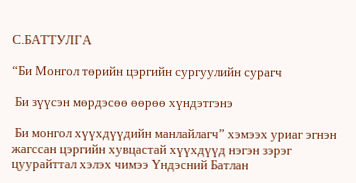С.БАТТУЛГА

“Би Монгол төрийн цэргийн сургуулийн сурагч

 Би зүүсэн мөрдэсөө өөрөө хүндэтгэнэ

 Би монгол хүүхдүүдийн манлайлагч” хэмээх уриаг эгнэн жагссан цэргийн хувцастай хүүхдүүд нэгэн зэрэг цуурайттал хэлэх чимээ Үндэсний Батлан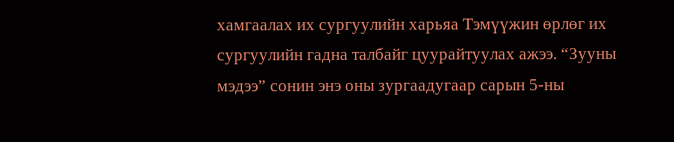хамгаалах их сургуулийн харьяа Тэмүүжин өрлөг их сургуулийн гадна талбайг цуурайтуулах ажээ. “Зууны мэдээ” сонин энэ оны зургаадугаар сарын 5-ны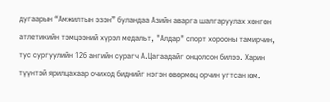дугаарын “Амжилтын эзэн” буландаа Азийн аварга шалгаруулах хөнгөн атлетикийн тэмцээний хүрэл медальт, "Алдар" спорт хорооны тамирчин, тус сургуулийн 12б ангийн сурагч А.Цагаадайг онцолсон билээ. Харин түүнтэй ярилцахаар очиход биднийг нэгэн өвөрмөц орчин угтсан юм.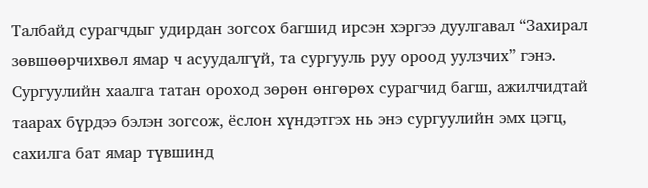Талбайд сурагчдыг удирдан зогсох багшид ирсэн хэргээ дуулгавал “Захирал зөвшөөрчихвөл ямар ч асуудалгүй, та сургууль руу ороод уулзчих” гэнэ. Сургуулийн хаалга татан ороход зөрөн өнгөрөх сурагчид багш, ажилчидтай таарах бүрдээ бэлэн зогсож, ёслон хүндэтгэх нь энэ сургуулийн эмх цэгц, сахилга бат ямар түвшинд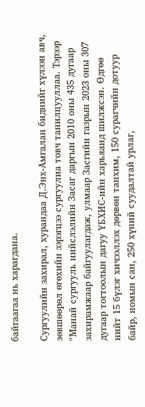байгаагаа нь харагдана.

Сургуулийн захирал, хурандаа Д.Энх-Амгалан биднийг хүлээн авч, зөвшөөрөл өгөхийн зэрэгцээ сургуулиа товч танилцууллаа. Тэрээр "Манай сургууль нийслэлийн Засаг даргын 2010 оны 435 дугаар захирамжаар байгуулагдаж, улмаар Засгийн газрын 2023 оны 307 дугаар тогтоолын дагуу ҮБХИС-ийн харьяанд шилжсэн. Өдгөө нийт 15 бүлэг хичээллэх дөрвөн танхим, 150 сурагчийн дотуур байр, номын сан, 250 хүний суудалтай урлаг,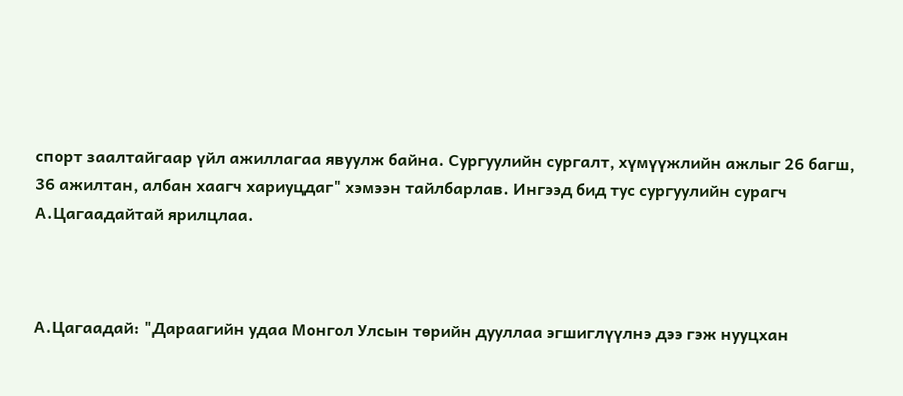спорт заалтайгаар үйл ажиллагаа явуулж байна. Сургуулийн сургалт, хүмүүжлийн ажлыг 26 багш, 36 ажилтан, албан хаагч хариуцдаг" хэмээн тайлбарлав. Ингээд бид тус сургуулийн сурагч  А.Цагаадайтай ярилцлаа.



А.Цагаадай: "Дараагийн удаа Монгол Улсын төрийн дууллаа эгшиглүүлнэ дээ гэж нууцхан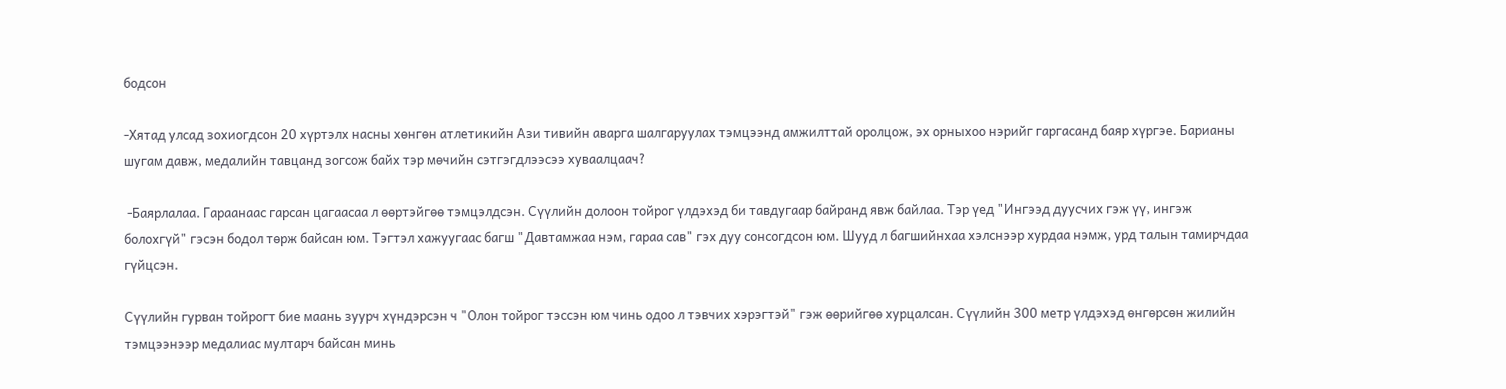бодсон

-Хятад улсад зохиогдсон 20 хүртэлх насны хөнгөн атлетикийн Ази тивийн аварга шалгаруулах тэмцээнд амжилттай оролцож, эх орныхоо нэрийг гаргасанд баяр хүргэе. Барианы шугам давж, медалийн тавцанд зогсож байх тэр мөчийн сэтгэгдлээсээ хуваалцаач?

 -Баярлалаа. Гараанаас гарсан цагаасаа л өөртэйгөө тэмцэлдсэн. Сүүлийн долоон тойрог үлдэхэд би тавдугаар байранд явж байлаа. Тэр үед "Ингээд дуусчих гэж үү, ингэж болохгүй" гэсэн бодол төрж байсан юм. Тэгтэл хажуугаас багш "Давтамжаа нэм, гараа сав" гэх дуу сонсогдсон юм. Шууд л багшийнхаа хэлснээр хурдаа нэмж, урд талын тамирчдаа гүйцсэн.

Сүүлийн гурван тойрогт бие маань зуурч хүндэрсэн ч "Олон тойрог тэссэн юм чинь одоо л тэвчих хэрэгтэй" гэж өөрийгөө хурцалсан. Сүүлийн 300 метр үлдэхэд өнгөрсөн жилийн тэмцээнээр медалиас мултарч байсан минь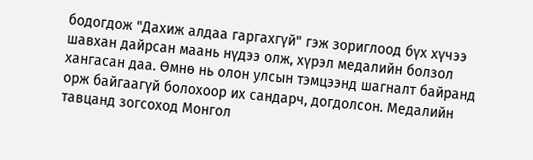бодогдож "Дахиж алдаа гаргахгүй" гэж зориглоод бүх хүчээ шавхан дайрсан маань нүдээ олж, хүрэл медалийн болзол хангасан даа. Өмнө нь олон улсын тэмцээнд шагналт байранд орж байгаагүй болохоор их сандарч, догдолсон. Медалийн тавцанд зогсоход Монгол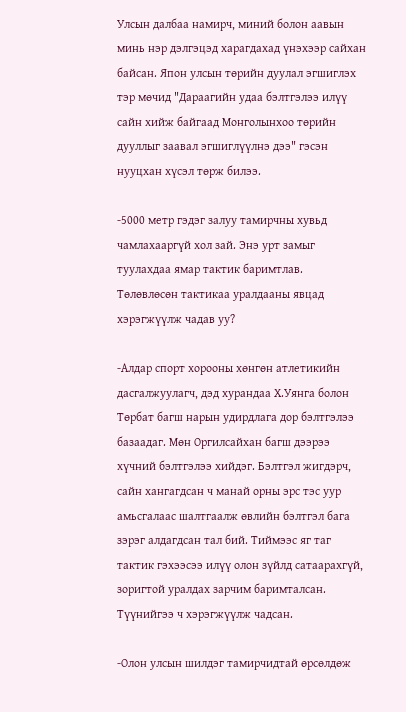Улсын далбаа намирч, миний болон аавын минь нэр дэлгэцэд харагдахад үнэхээр сайхан байсан. Япон улсын төрийн дуулал эгшиглэх тэр мөчид "Дараагийн удаа бэлтгэлээ илүү сайн хийж байгаад Монголынхоо төрийн дууллыг заавал эгшиглүүлнэ дээ" гэсэн нууцхан хүсэл төрж билээ.

-5000 метр гэдэг залуу тамирчны хувьд чамлахааргүй хол зай. Энэ урт замыг туулахдаа ямар тактик баримтлав. Төлөвлөсөн тактикаа уралдааны явцад хэрэгжүүлж чадав уу?

-Алдар спорт хорооны хөнгөн атлетикийн дасгалжуулагч, дэд хурандаа Х.Уянга болон Төрбат багш нарын удирдлага дор бэлтгэлээ базаадаг. Мөн Оргилсайхан багш дээрээ хүчний бэлтгэлээ хийдэг. Бэлтгэл жигдэрч, сайн хангагдсан ч манай орны эрс тэс уур амьсгалаас шалтгаалж өвлийн бэлтгэл бага зэрэг алдагдсан тал бий. Тиймээс яг таг тактик гэхээсээ илүү олон зүйлд сатаарахгүй, зоригтой уралдах зарчим баримталсан. Түүнийгээ ч хэрэгжүүлж чадсан.

-Олон улсын шилдэг тамирчидтай өрсөлдөж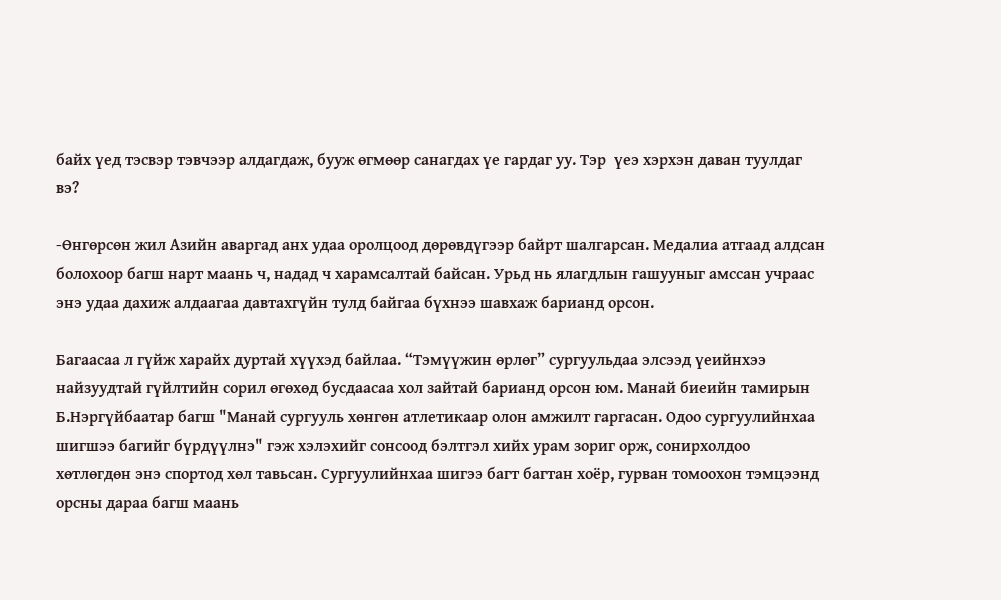байх үед тэсвэр тэвчээр алдагдаж, бууж өгмөөр санагдах үе гардаг уу. Тэр  үеэ хэрхэн даван туулдаг вэ?

-Өнгөрсөн жил Азийн аваргад анх удаа оролцоод дөрөвдүгээр байрт шалгарсан. Медалиа атгаад алдсан болохоор багш нарт маань ч, надад ч харамсалтай байсан. Урьд нь ялагдлын гашууныг амссан учраас энэ удаа дахиж алдаагаа давтахгүйн тулд байгаа бүхнээ шавхаж барианд орсон.

Багаасаа л гүйж харайх дуртай хүүхэд байлаа. “Тэмүүжин өрлөг” сургуульдаа элсээд үеийнхээ найзуудтай гүйлтийн сорил өгөхөд бусдаасаа хол зайтай барианд орсон юм. Манай биеийн тамирын Б.Нэргүйбаатар багш "Манай сургууль хөнгөн атлетикаар олон амжилт гаргасан. Одоо сургуулийнхаа шигшээ багийг бүрдүүлнэ" гэж хэлэхийг сонсоод бэлтгэл хийх урам зориг орж, сонирхолдоо хөтлөгдөн энэ спортод хөл тавьсан. Сургуулийнхаа шигээ багт багтан хоёр, гурван томоохон тэмцээнд орсны дараа багш маань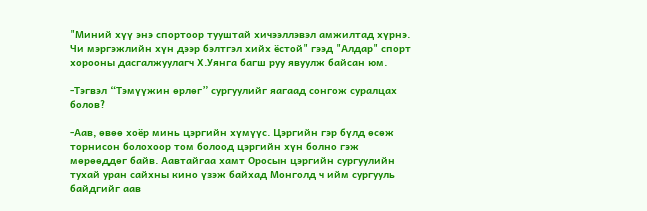"Миний хүү энэ спортоор тууштай хичээллэвэл амжилтад хүрнэ. Чи мэргэжлийн хүн дээр бэлтгэл хийх ёстой" гээд "Алдар" спорт хорооны дасгалжуулагч Х.Уянга багш руу явуулж байсан юм.

-Тэгвэл “Тэмүүжин өрлөг” сургуулийг яагаад сонгож суралцах болов?

-Аав, өвөө хоёр минь цэргийн хүмүүс. Цэргийн гэр бүлд өсөж торнисон болохоор том болоод цэргийн хүн болно гэж мөрөөддөг байв. Аавтайгаа хамт Оросын цэргийн сургуулийн тухай уран сайхны кино үзэж байхад Монголд ч ийм сургууль байдгийг аав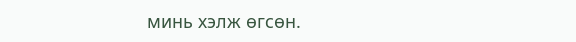минь хэлж өгсөн.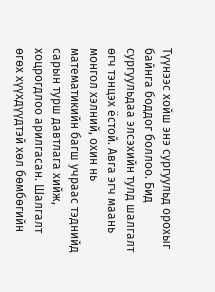Түүнээс хойш энэ сургуульд орохыг байнга боддог боллоо. Бид сургуульдаа элсэхийн тулд шалгалт өгч тэнцэх ёстой. Авга эгч маань монгол хэлний, охин нь математикийн багш учраас тэднийд сарын турш давтлага хийж, хоцрогдлоо арилгасан. Шалгалт өгөх хүүхдүүдтэй хөл бөмбөгийн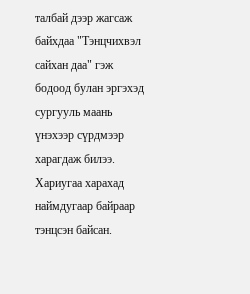талбай дээр жагсаж байхдаа "Тэнцчихвэл сайхан даа" гэж бодоод булан эргэхэд сургууль маань үнэхээр сүрдмээр харагдаж билээ. Хариугаа харахад наймдугаар байраар тэнцсэн байсан.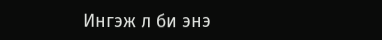Ингэж л би энэ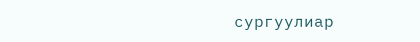сургуулиар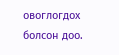овоглогдох болсон доо.